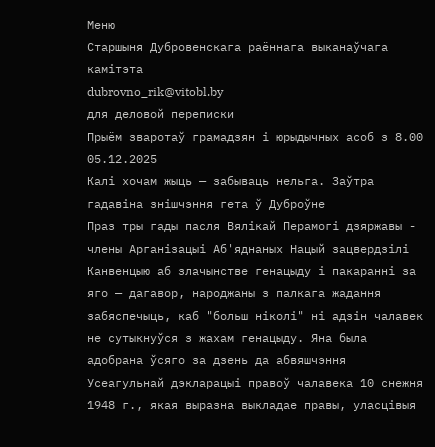Меню
Старшыня Дубровенскага раённага выканаўчага камітэта
dubrovno_rik@vitobl.by
для деловой переписки
Прыём зваротаў грамадзян і юрыдычных асоб з 8.00
05.12.2025
Калі хочам жыць — забываць нельга. Заўтра гадавіна знішчэння гета ў Дуброўне
Праз тры гады пасля Вялікай Перамогі дзяржавы - члены Арганізацыі Аб'яднаных Нацый зацвердзілі Канвенцыю аб злачынстве генацыду і пакаранні за яго — дагавор, народжаны з палкага жадання забяспечыць, каб "больш ніколі" ні адзін чалавек не сутыкнуўся з жахам генацыду. Яна была адобрана ўсяго за дзень да абвяшчэння Усеагульнай дэкларацыі правоў чалавека 10 снежня 1948 г., якая выразна выкладае правы, уласцівыя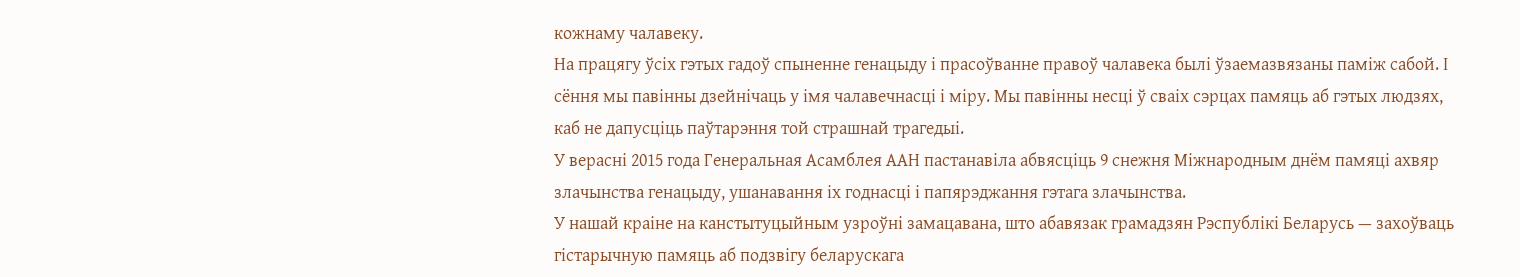кожнаму чалавеку.
На працягу ўсіх гэтых гадоў спыненне генацыду і прасоўванне правоў чалавека былі ўзаемазвязаны паміж сабой. І сёння мы павінны дзейнічаць у імя чалавечнасці і міру. Мы павінны несці ў сваіх сэрцах памяць аб гэтых людзях, каб не дапусціць паўтарэння той страшнай трагедыі.
У верасні 2015 года Генеральная Асамблея ААН пастанавіла абвясціць 9 снежня Міжнародным днём памяці ахвяр злачынства генацыду, ушанавання іх годнасці і папярэджання гэтага злачынства.
У нашай краіне на канстытуцыйным узроўні замацавана, што абавязак грамадзян Рэспублікі Беларусь — захоўваць гістарычную памяць аб подзвігу беларускага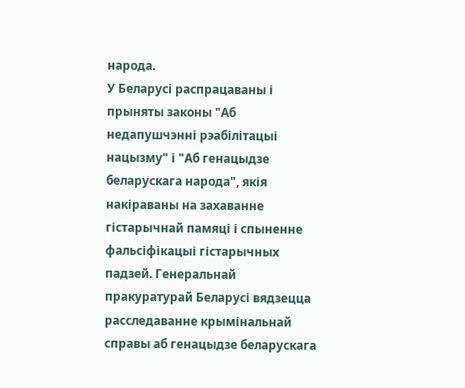народа.
У Беларусі распрацаваны і прыняты законы "Аб недапушчэнні рэабілітацыі нацызму" і "Аб генацыдзе беларускага народа", якія накіраваны на захаванне гістарычнай памяці і спыненне фальсіфікацыі гістарычных падзей. Генеральнай пракуратурай Беларусі вядзецца расследаванне крымінальнай справы аб генацыдзе беларускага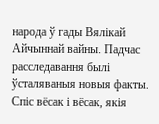народа ў гады Вялікай Айчыннай вайны. Падчас расследавання былі ўсталяваныя новыя факты. Спіс вёсак і вёсак, якія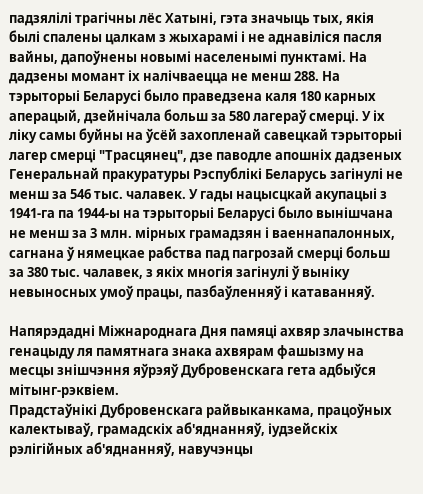падзялілі трагічны лёс Хатыні, гэта значыць тых, якія былі спалены цалкам з жыхарамі і не аднавіліся пасля вайны, дапоўнены новымі населенымі пунктамі. На дадзены момант іх налічваецца не менш 288. На тэрыторыі Беларусі было праведзена каля 180 карных аперацый, дзейнічала больш за 580 лагераў смерці. У іх ліку самы буйны на ўсёй захопленай савецкай тэрыторыі лагер смерці "Трасцянец", дзе паводле апошніх дадзеных Генеральнай пракуратуры Рэспублікі Беларусь загінулі не менш за 546 тыс. чалавек. У гады нацысцкай акупацыі з 1941-га па 1944-ы на тэрыторыі Беларусі было вынішчана не менш за 3 млн. мірных грамадзян і ваеннапалонных, сагнана ў нямецкае рабства пад пагрозай смерці больш за 380 тыс. чалавек, з якіх многія загінулі ў выніку невыносных умоў працы, пазбаўленняў і катаванняў.

Напярэдадні Міжнароднага Дня памяці ахвяр злачынства генацыду ля памятнага знака ахвярам фашызму на месцы знішчэння яўрэяў Дубровенскага гета адбыўся мітынг-рэквіем.
Прадстаўнікі Дубровенскага райвыканкама, працоўных калектываў, грамадскіх аб'яднанняў, іудзейскіх рэлігійных аб'яднанняў, навучэнцы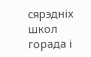сярэдніх школ горада і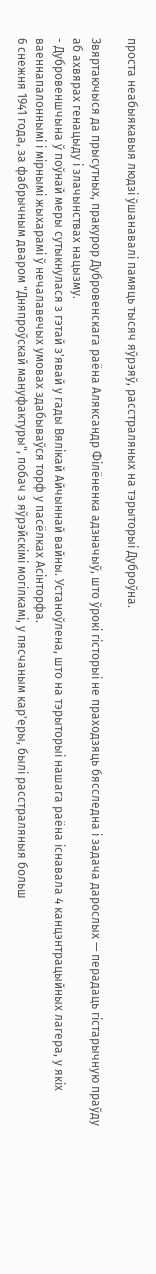проста неабыякавыя людзі ўшанавалі памяць тысяч яўрэяў, расстраляных на тэрыторыі Дуброўна.

Звяртаючыся да прысутных, пракурор Дубровенскага раёна Аляксандр Філёненка адзначыў, што ўрокі гісторыі не праходзяць бясследна і задача дарослых — перадаць гістарычную праўду аб ахвярах генацыду і злачынствах нацызму.
- Дубровеншчына ў поўнай меры сутыкнулася з гэтай з'явай у гады Вялікай Айчыннай вайны. Устаноўлена, што на тэрыторыі нашага раёна існавала 4 канцэнтрацыйных лагера, у якіх ваеннапалоннымі і мірнымі жыхарамі ў нечалавечых умовах здабываўся торф у пасёлках Асінторфа.
6 снежня 1941 года, за фабрычным дваром "Дняпроўскай мануфактуры", побач з яўрэйскімі могілкамі, у пясчаным кар'еры, былі расстраляныя больш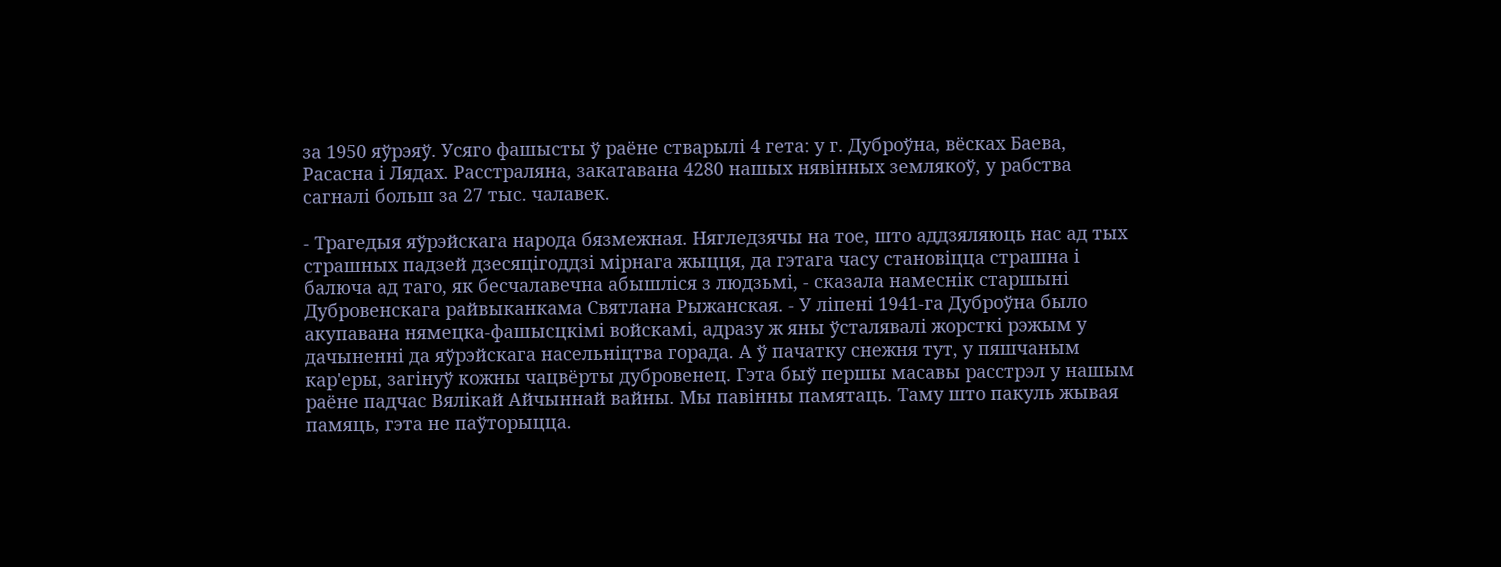за 1950 яўрэяў. Усяго фашысты ў раёне стварылі 4 гета: у г. Дуброўна, вёсках Баева, Расасна і Лядах. Расстраляна, закатавана 4280 нашых нявінных землякоў, у рабства сагналі больш за 27 тыс. чалавек.

- Трагедыя яўрэйскага народа бязмежная. Нягледзячы на тое, што аддзяляюць нас ад тых страшных падзей дзесяцігоддзi мірнага жыцця, да гэтага часу становіцца страшна і балюча ад таго, як бесчалавечна абышліся з людзьмі, - сказала намеснік старшыні Дубровенскага райвыканкама Святлана Рыжанская. - У ліпені 1941-га Дуброўна было акупавана нямецка-фашысцкімі войскамі, адразу ж яны ўсталявалі жорсткі рэжым у дачыненні да яўрэйскага насельніцтва горада. А ў пачатку снежня тут, у пяшчаным кар'еры, загінуў кожны чацвёрты дубровенец. Гэта быў першы масавы расстрэл у нашым раёне падчас Вялікай Айчыннай вайны. Мы павінны памятаць. Таму што пакуль жывая памяць, гэта не паўторыцца.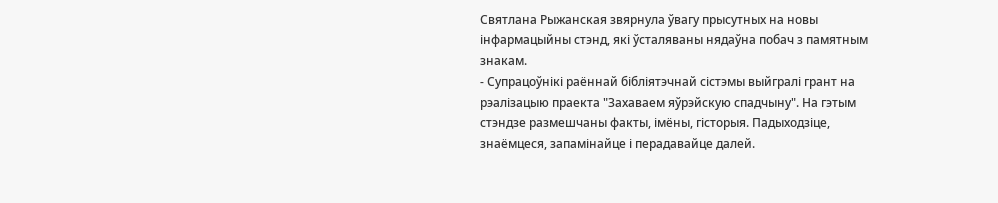Святлана Рыжанская звярнула ўвагу прысутных на новы інфармацыйны стэнд, які ўсталяваны нядаўна побач з памятным знакам.
- Супрацоўнікі раённай бібліятэчнай сістэмы выйгралі грант на рэалізацыю праекта "Захаваем яўрэйскую спадчыну". На гэтым стэндзе размешчаны факты, імёны, гісторыя. Падыходзіце, знаёмцеся, запамінайце і перадавайце далей.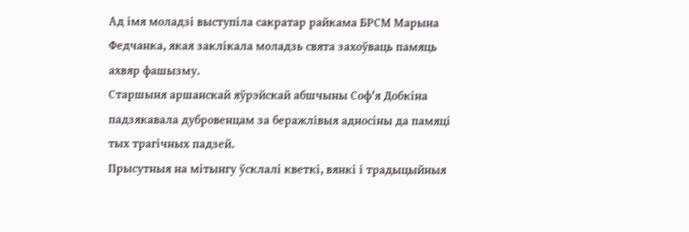Ад імя моладзі выступіла сакратар райкама БРСМ Марына Федчанка, якая заклікала моладзь свята захоўваць памяць ахвяр фашызму.
Старшыня аршанскай яўрэйскай абшчыны Соф'я Добкіна падзякавала дубровенцам за беражлівыя адносіны да памяці тых трагічных падзей.
Прысутныя на мітынгу ўсклалі кветкі, вянкі і традыцыйныя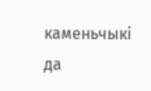каменьчыкі да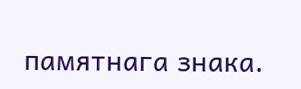памятнага знака.